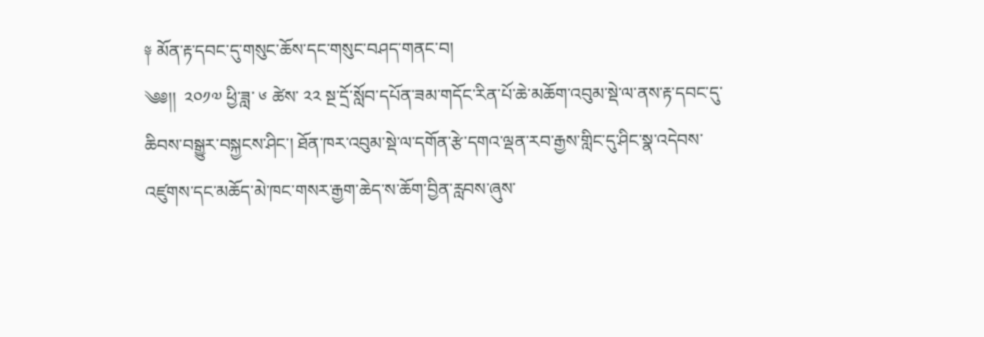༈ མོན་རྟ་དབང་དུ་གསུང་ཆོས་དང་གསུང་བཤད་གནང་བ།
༄༅།།  ༢༠༡༧ ཕྱི་ཟླ་ ༦ ཚེས་ ༢༢ སྔ་དྲོ་སློབ་དཔོན་ཟམ་གདོང་རིན་པོ་ཆེ་མཆོག་འབུམ་སྡེ་ལ་ནས་རྟ་དབང་དུ་ཆིབས་བསྒྱུར་བསྐྱངས་ཤིང་། ཐོན་ཁར་འབུམ་སྡེ་ལ་དགོན་རྩེ་དགའ་ལྡན་རབ་རྒྱས་གླིང་དུ་ཤིང་སྣ་འདེབས་འཛུགས་དང་མཆོད་མེ་ཁང་གསར་རྒྱག་ཆེད་ས་ཆོག་བྱིན་རླབས་ཞུས་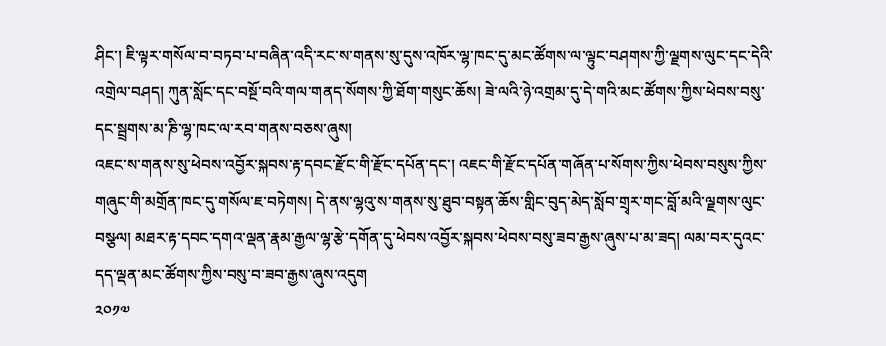ཤིང་། ཇི་ལྟར་གསོལ་བ་བཏབ་པ་བཞིན་འདི་རང་ས་གནས་སུ་དུས་འཁོར་ལྷ་ཁང་དུ་མང་ཚོགས་ལ་ལྟུང་བཤགས་ཀྱི་ལྗགས་ལུང་དང་དེའི་འགྲེལ་བཤད། ཀུན་སློང་དང་བསྔོ་བའི་གལ་གནད་སོགས་ཀྱི་ཐོག་གསུང་ཆོས། ཟེ་ལའི་ཉེ་འགྲམ་དུ་དེ་གའི་མང་ཚོགས་ཀྱིས་ཕེབས་བསུ་དང་སྦྲགས་མ་ཎི་ལྷ་ཁང་ལ་རབ་གནས་བཅས་ཞུས།
འཇང་ས་གནས་སུ་ཕེབས་འབྱོར་སྐབས་རྟ་དབང་རྫོང་གི་རྫོང་དཔོན་དང་། འཇང་གི་རྫོང་དཔོན་གཞོན་པ་སོགས་ཀྱིས་ཕེབས་བསུས་ཀྱིས་གཞུང་གི་མགྲོན་ཁང་དུ་གསོལ་ཇ་བཏེགས། དེ་ནས་ལྷའུ་ས་གནས་སུ་ཐུབ་བསྟན་ཆོས་གླིང་བུད་མེད་སློབ་གྲྭར་གང་བློ་མའི་ལྗགས་ལུང་བསྩལ། མཐར་རྟ་དབང་དགའ་ལྡན་རྣམ་རྒྱལ་ལྷ་རྩེ་དགོན་དུ་ཕེབས་འབྱོར་སྐབས་ཕེབས་བསུ་ཟབ་རྒྱས་ཞུས་པ་མ་ཟད། ལམ་བར་དུའང་དད་ལྡན་མང་ཚོགས་ཀྱིས་བསུ་བ་ཟབ་རྒྱས་ཞུས་འདུག
༢༠༡༧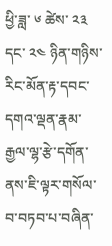ཕྱི་ཟླ་ ༦ ཚེས་ ༢༣ དང་ ༢༤ ཉིན་གཉིས་རིང་མོན་རྟ་དབང་དགའ་ལྡན་རྣམ་རྒྱལ་ལྷ་རྩེ་དགོན་ནས་ཇི་ལྟར་གསོལ་བ་བཏབ་པ་བཞིན་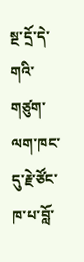སྔ་དྲོ་དེ་གའི་གཙུག་ལག་ཁང་དུ་རྗེ་ཙོང་ཁ་པ་བློ་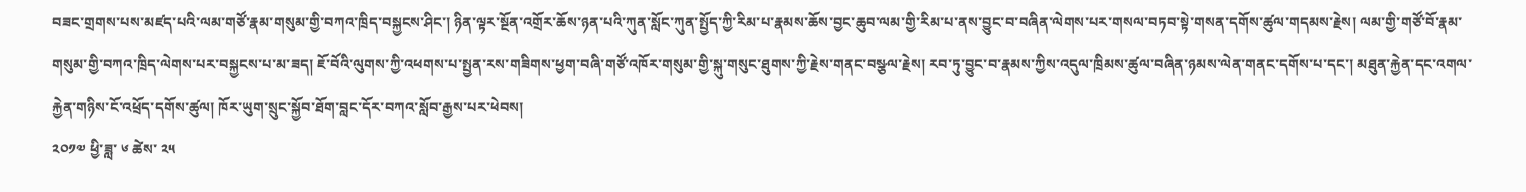བཟང་གྲགས་པས་མཛད་པའི་ལམ་གཙོ་རྣམ་གསུམ་གྱི་བཀའ་ཁྲིད་བསྐྱངས་ཤིང་། ཉིན་ལྟར་སྔོན་འགྲོར་ཆོས་ཉན་པའི་ཀུན་སློང་ཀུན་སྤྱོད་ཀྱི་རིམ་པ་རྣམས་ཆོས་བྱང་ཆུབ་ལམ་གྱི་རིམ་པ་ནས་བྱུང་བ་བཞིན་ལེགས་པར་གསལ་བཏབ་སྟེ་གསན་དགོས་ཚུལ་གདམས་རྗེས། ལམ་གྱི་གཙོ་བོ་རྣམ་གསུམ་གྱི་བཀའ་ཁྲིད་ལེགས་པར་བསྐྱངས་པ་མ་ཟད། ཇོ་བོའི་ལུགས་ཀྱི་འཕགས་པ་སྤྱན་རས་གཟིགས་ཕྱག་བཞི་གཙོ་འཁོར་གསུམ་གྱི་སྐུ་གསུང་ཐུགས་ཀྱི་རྗེས་གནང་བསྩལ་རྗེས། རབ་ཏུ་བྱུང་བ་རྣམས་ཀྱིས་འདུལ་ཁྲིམས་ཚུལ་བཞིན་ཉམས་ལེན་གནང་དགོས་པ་དང་། མཐུན་རྐྱེན་དང་འགལ་རྐྱེན་གཉིས་ངོ་འཕྲོད་དགོས་ཚུལ། ཁོར་ཡུག་སྲུང་སྐྱོབ་ཐོག་བླང་དོར་བཀའ་སློབ་རྒྱས་པར་ཕེབས།
༢༠༡༧ ཕྱི་ཟླ་ ༦ ཚེས་ ༢༥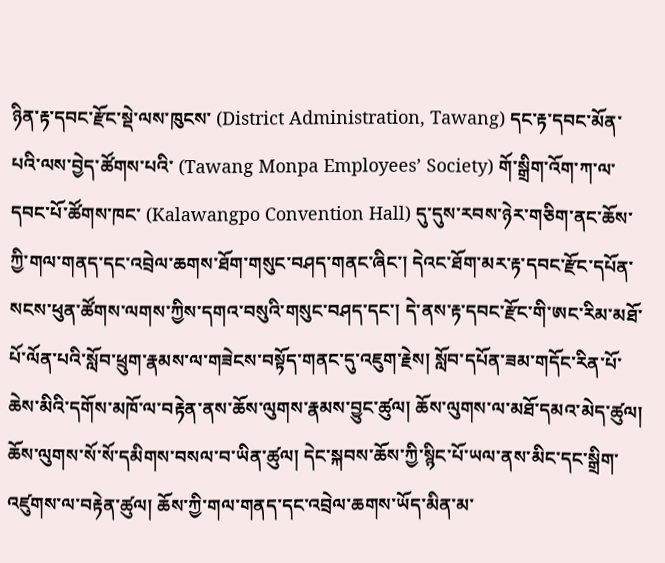ཉིན་རྟ་དབང་རྫོང་སྡེ་ལས་ཁུངས་ (District Administration, Tawang) དང་རྟ་དབང་མོན་པའི་ལས་བྱེད་ཚོགས་པའི་ (Tawang Monpa Employees’ Society) གོ་སྒྲིག་འོག་ཀ་ལ་དབང་པོ་ཚོགས་ཁང་ (Kalawangpo Convention Hall) དུ་དུས་རབས་ཉེར་གཅིག་ནང་ཆོས་ཀྱི་གལ་གནད་དང་འབྲེལ་ཆགས་ཐོག་གསུང་བཤད་གནང་ཞིང་། དེའང་ཐོག་མར་རྟ་དབང་རྫོང་དཔོན་སངས་ཕུན་ཚོགས་ལགས་ཀྱིས་དགའ་བསུའི་གསུང་བཤད་དང་། དེ་ནས་རྟ་དབང་རྫོང་གི་ཨང་རིམ་མཐོ་པོ་ལོན་པའི་སློབ་ཕྲུག་རྣམས་ལ་གཟེངས་བསྟོད་གནང་དུ་འཇུག་རྗེས། སློབ་དཔོན་ཟམ་གདོང་རིན་པོ་ཆེས་མིའི་དགོས་མཁོ་ལ་བརྟེན་ནས་ཆོས་ལུགས་རྣམས་བྱུང་ཚུལ། ཆོས་ལུགས་ལ་མཐོ་དམའ་མེད་ཚུལ། ཆོས་ལུགས་སོ་སོ་དམིགས་བསལ་བ་ཡིན་ཚུལ། དེང་སྐབས་ཆོས་ཀྱི་སྙིང་པོ་ཡལ་ནས་མིང་དང་སྒྲིག་འཛུགས་ལ་བརྟེན་ཚུལ། ཆོས་ཀྱི་གལ་གནད་དང་འབྲེལ་ཆགས་ཡོད་མིན་མ་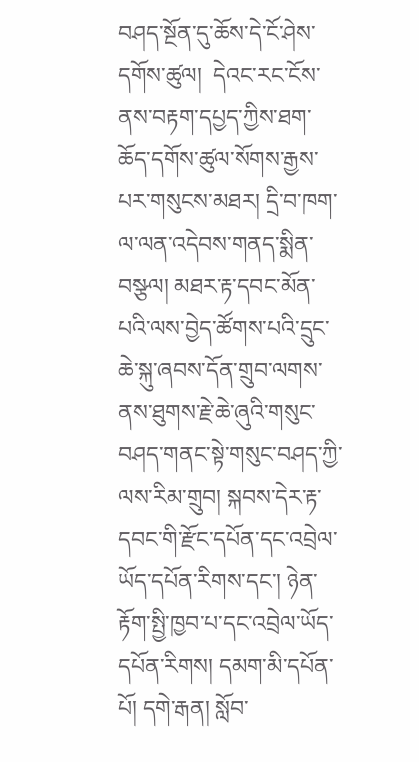བཤད་སྔོན་དུ་ཆོས་དེ་ངོ་ཤེས་དགོས་ཚུལ།  དེའང་རང་ངོས་ནས་བརྟག་དཔྱད་ཀྱིས་ཐག་ཆོད་དགོས་ཚུལ་སོགས་རྒྱས་པར་གསུངས་མཐར། དྲི་བ་ཁག་ལ་ལན་འདེབས་གནད་སྨིན་བསྩལ། མཐར་རྟ་དབང་མོན་པའི་ལས་བྱེད་ཚོགས་པའི་དྲུང་ཆེ་སྐུ་ཞབས་དོན་གྲུབ་ལགས་ནས་ཐུགས་རྗེ་ཆེ་ཞུའི་གསུང་བཤད་གནང་སྟེ་གསུང་བཤད་ཀྱི་ལས་རིམ་གྲུབ། སྐབས་དེར་རྟ་དབང་གི་རྫོང་དཔོན་དང་འབྲེལ་ཡོད་དཔོན་རིགས་དང་། ཉེན་རྟོག་སྤྱི་ཁྱབ་པ་དང་འབྲེལ་ཡོད་དཔོན་རིགས། དམག་མི་དཔོན་པོ། དགེ་རྒན། སློབ་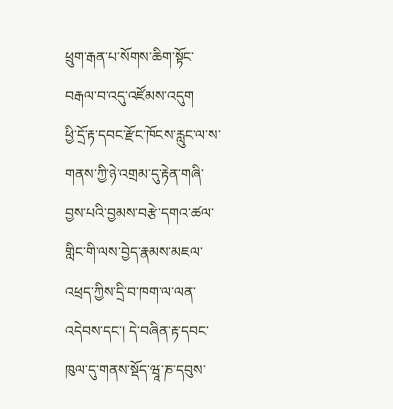ཕྲུག་རྒན་པ་སོགས་ཆིག་སྟོང་བརྒལ་བ་འདུ་འཛོམས་འདུག
ཕྱི་དྲོ་རྟ་དབང་རྫོང་ཁོངས་རླུང་ལ་ས་གནས་ཀྱི་ཉེ་འགྲམ་དུ་རྟེན་གཞི་བྱས་པའི་བྱམས་བརྩེ་དགའ་ཚལ་གླིང་གི་ལས་བྱེད་རྣམས་མཇལ་འཕྲད་ཀྱིས་དྲི་བ་ཁག་ལ་ལན་འདེབས་དང་། དེ་བཞིན་རྟ་དབང་ཁུལ་དུ་གནས་སྡོད་ཝཱ་ཎ་དབུས་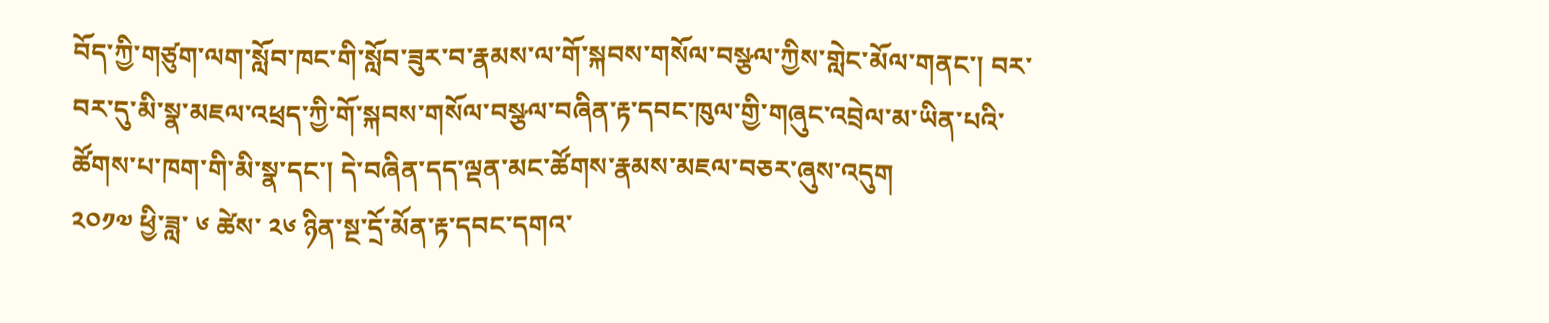བོད་ཀྱི་གཙུག་ལག་སློབ་ཁང་གི་སློབ་ཟུར་བ་རྣམས་ལ་གོ་སྐབས་གསོལ་བསྩལ་ཀྱིས་གླེང་མོལ་གནང་། བར་བར་དུ་མི་སྣ་མཇལ་འཕྲད་ཀྱི་གོ་སྐབས་གསོལ་བསྩལ་བཞིན་རྟ་དབང་ཁུལ་གྱི་གཞུང་འབྲེལ་མ་ཡིན་པའི་ཚོགས་པ་ཁག་གི་མི་སྣ་དང་། དེ་བཞིན་དད་ལྡན་མང་ཚོགས་རྣམས་མཇལ་བཅར་ཞུས་འདུག
༢༠༡༧ ཕྱི་ཟླ་ ༦ ཚེས་ ༢༦ ཉིན་སྔ་དྲོ་མོན་རྟ་དབང་དགའ་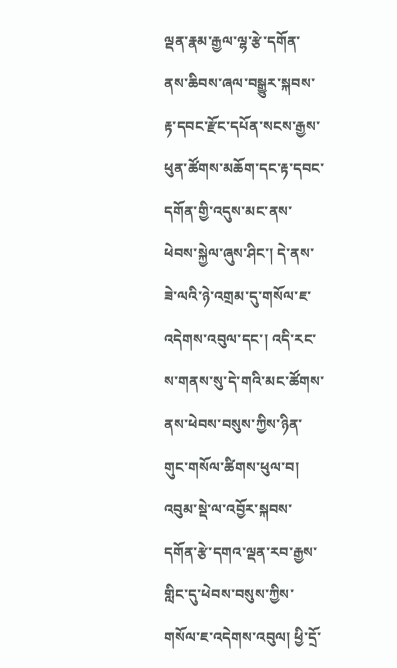ལྡན་རྣམ་རྒྱལ་ལྷ་རྩེ་དགོན་ནས་ཆིབས་ཞལ་བསྒྱུར་སྐབས་རྟ་དབང་རྫོང་དཔོན་སངས་རྒྱས་ཕུན་ཚོགས་མཆོག་དང་རྟ་དབང་དགོན་གྱི་འདུས་མང་ནས་ཕེབས་སྐྱེལ་ཞུས་ཤིང་། དེ་ནས་ཟེ་ལའི་ཉེ་འགྲམ་དུ་གསོལ་ཇ་འདེགས་འབུལ་དང་། འདི་རང་ས་གནས་སུ་དེ་གའི་མང་ཚོགས་ནས་ཕེབས་བསུས་ཀྱིས་ཉིན་གུང་གསོལ་ཚིགས་ཕུལ་བ། འབུམ་སྡེ་ལ་འབྱོར་སྐབས་དགོན་རྩེ་དགའ་ལྡན་རབ་རྒྱས་གླིང་དུ་ཕེབས་བསུས་ཀྱིས་གསོལ་ཇ་འདེགས་འབུལ། ཕྱི་དྲོ་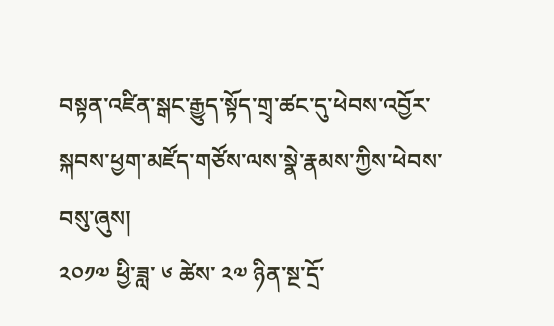བསྟན་འཛིན་སྒང་རྒྱུད་སྟོད་གྲྭ་ཚང་དུ་ཕེབས་འབྱོར་སྐབས་ཕྱག་མཛོད་གཙོས་ལས་སྣེ་རྣམས་ཀྱིས་ཕེབས་བསུ་ཞུས།
༢༠༡༧ ཕྱི་ཟླ་ ༦ ཚེས་ ༢༧ ཉིན་སྔ་དྲོ་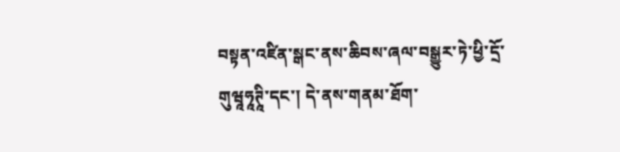བསྟན་འཛིན་སྒང་ནས་ཆིབས་ཞལ་བསྒྱུར་ཏེ་ཕྱི་དྲོ་གུཝཱཧཱཊཱི་དང་། དེ་ནས་གནམ་ཐོག་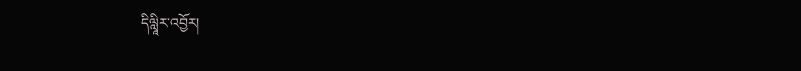དིལླཱིར་འབྱོར།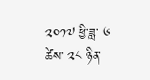༢༠༡༧ ཕྱི་ཟླ་ ༦ ཚེས་ ༢༨ ཉིན་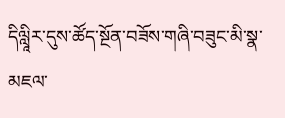དིལླཱིར་དུས་ཚོད་སྔོན་བཟོས་གཞི་བཟུང་མི་སྣ་མཇལ་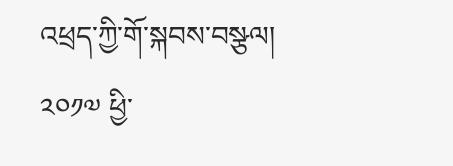འཕྲད་ཀྱི་གོ་སྐབས་བསྩལ།
༢༠༡༧ ཕྱི་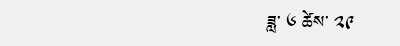ཟླ་ ༦ ཚེས་ ༢༩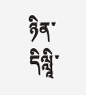ཉིན་དིལླཱི་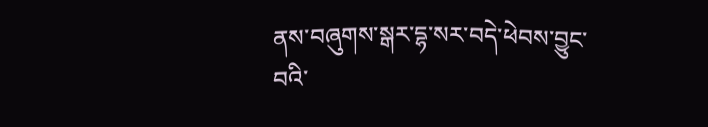ནས་བཞུགས་སྒར་དྷ་སར་བདེ་ཕེབས་བྱུང་བའི་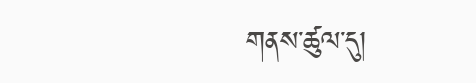གནས་ཚུལ་དུ།